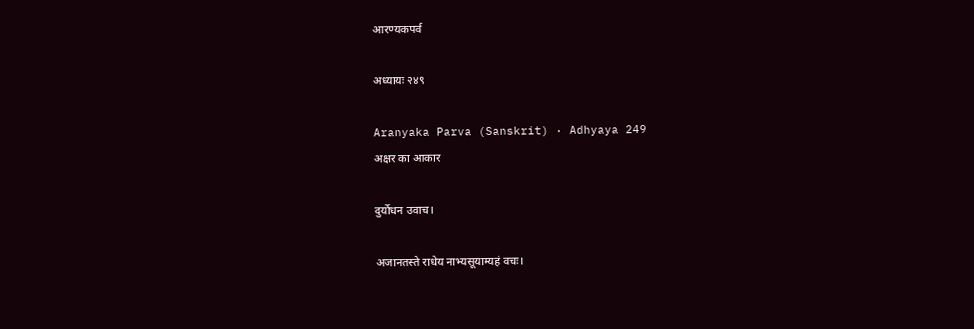आरण्यकपर्व

अध्यायः २४९

Aranyaka Parva (Sanskrit) · Adhyaya 249
अक्षर का आकार

दुर्योधन उवाच।

अजानतस्ते राधेय नाभ्यसूयाम्यहं वचः।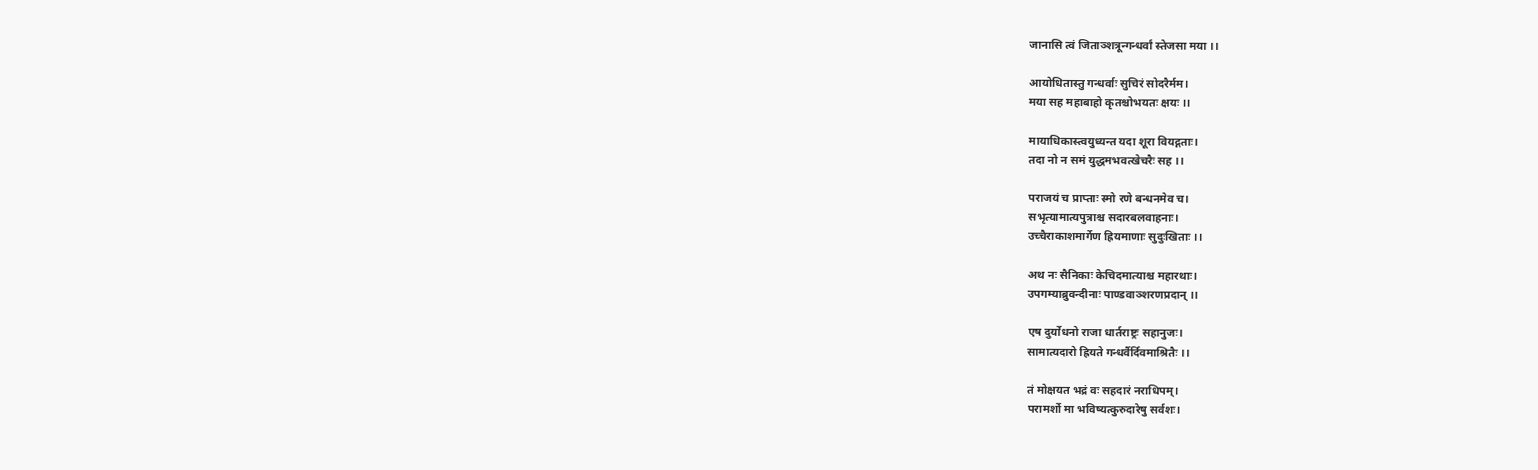जानासि त्वं जिताञ्शत्रून्गन्धर्वां स्तेजसा मया ।।

आयोधितास्तु गन्धर्वाः सुचिरं सोदरैर्मम।
मया सह महाबाहो कृतश्चोभयतः क्षयः ।।

मायाधिकास्त्वयुध्यन्त यदा शूरा वियद्गताः।
तदा नो न समं युद्धमभवत्खेचरैः सह ।।

पराजयं च प्राप्ताः स्मो रणे बन्धनमेव च।
सभृत्यामात्यपुत्राश्च सदारबलवाहनाः।
उच्चैराकाशमार्गेण ह्रियमाणाः सुदुःखिताः ।।

अथ नः सैनिकाः केचिदमात्याश्च महारथाः।
उपगम्याब्रुवन्दीनाः पाण्डवाञ्शरणप्रदान् ।।

एष दुर्योधनो राजा धार्तराष्ट्रः सहानुजः।
सामात्यदारो ह्रियते गन्धर्वैर्दिवमाश्रितैः ।।

तं मोक्षयत भद्रं वः सहदारं नराधिपम्।
परामर्शो मा भविष्यत्कुरुदारेषु सर्वशः।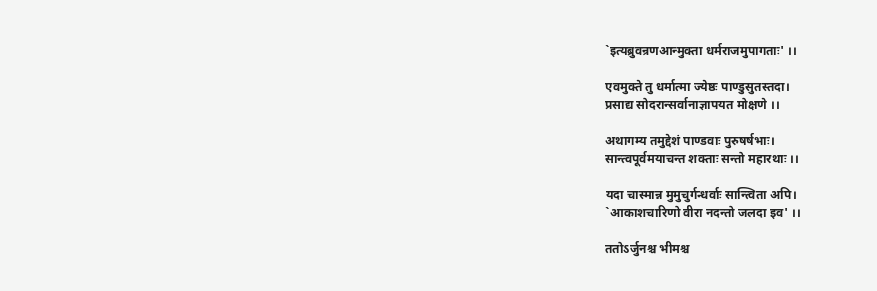`इत्यब्रुवन्रणआन्मुक्ता धर्मराजमुपागताः' ।।

एवमुक्ते तु धर्मात्मा ज्येष्ठः पाण्डुसुतस्तदा।
प्रसाद्य सोदरान्सर्वानाज्ञापयत मोक्षणे ।।

अथागम्य तमुद्देशं पाण्डवाः पुरुषर्षभाः।
सान्त्वपूर्वमयाचन्त शक्ताः सन्तो महारथाः ।।

यदा चास्मान्न मुमुचुर्गन्धर्वाः सान्त्विता अपि।
`आकाशचारिणो वीरा नदन्तो जलदा इव' ।।

ततोऽर्जुनश्च भीमश्च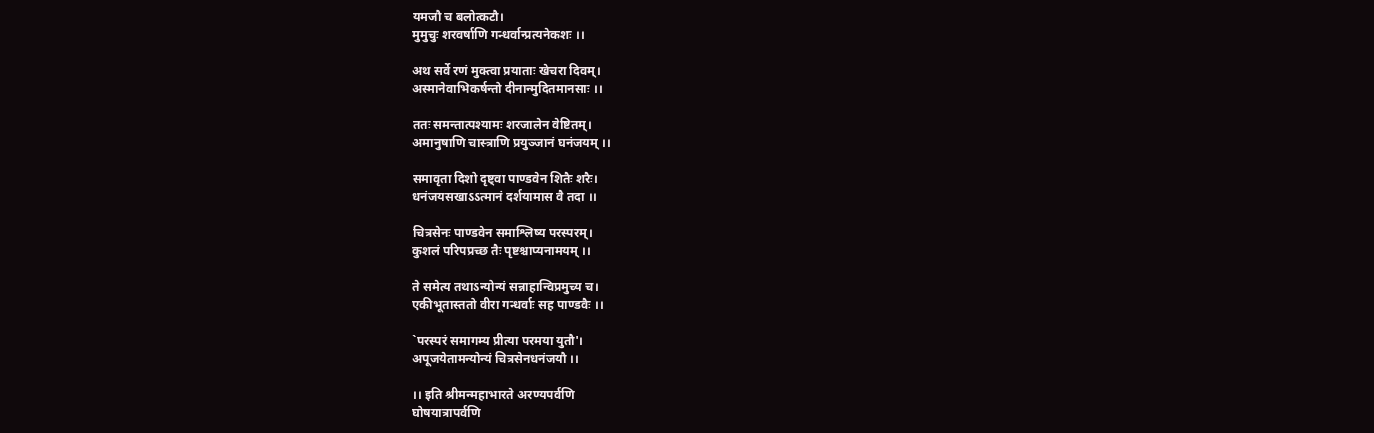यमजौ च बलोत्कटौ।
मुमुचुः शरवर्षाणि गन्धर्वान्प्रत्यनेकशः ।।

अथ सर्वे रणं मुक्त्वा प्रयाताः खेचरा दिवम्।
अस्मानेवाभिकर्षन्तो दीनान्मुदितमानसाः ।।

ततः समन्तात्पश्यामः शरजालेन वेष्टितम्।
अमानुषाणि चास्त्राणि प्रयुञ्जानं घनंजयम् ।।

समावृता दिशो दृष्ट्वा पाण्डवेन शितैः शरैः।
धनंजयसखाऽऽत्मानं दर्शयामास वै तदा ।।

चित्रसेनः पाण्डवेन समाश्लिष्य परस्परम्।
कुशलं परिपप्रच्छ तैः पृष्टश्चाप्यनामयम् ।।

ते समेत्य तथाऽन्योन्यं सन्नाहान्विप्रमुच्य च।
एकीभूतास्ततो वीरा गन्धर्वाः सह पाण्डवैः ।।

`परस्परं समागम्य प्रीत्या परमया युतौ'।
अपूजयेतामन्योन्यं चित्रसेनधनंजयौ ।।

।। इति श्रीमन्महाभारते अरण्यपर्वणि
घोषयात्रापर्वणि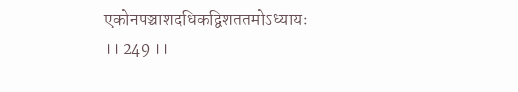एकोनपञ्चाशदधिकद्विशततमोऽध्यायः ।। 249 ।।